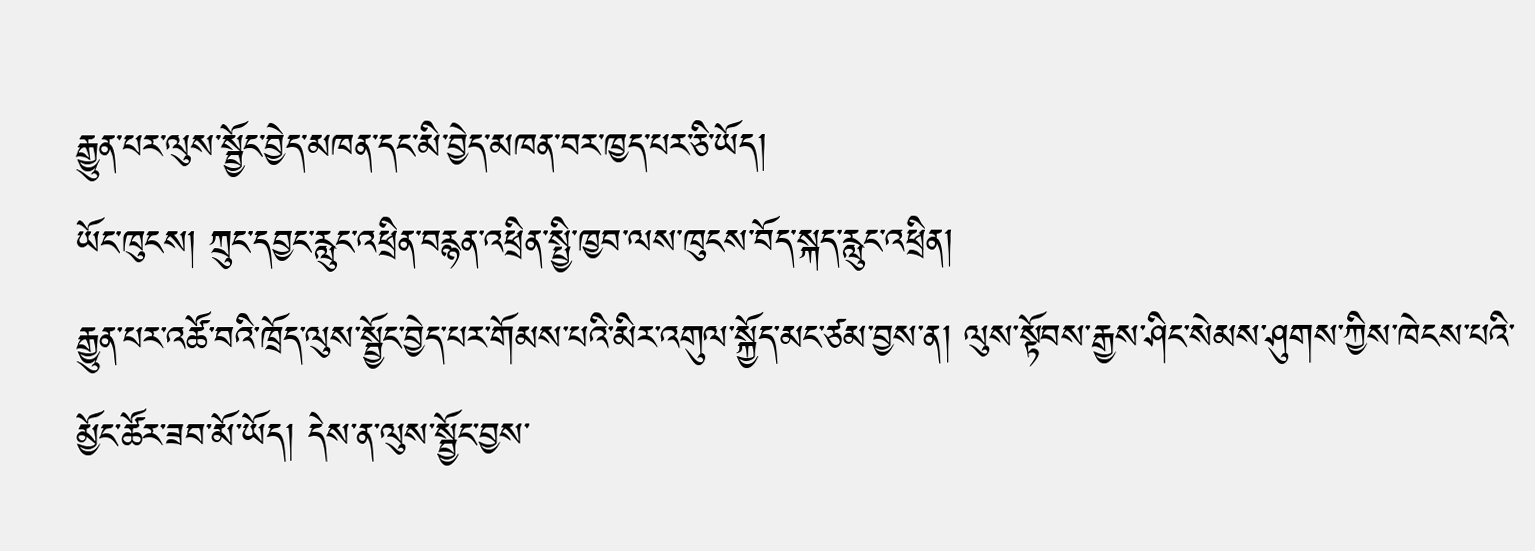རྒྱུན་པར་ལུས་སྦྱོང་བྱེད་མཁན་དང་མི་བྱེད་མཁན་བར་ཁྱད་པར་ཅི་ཡོད།
ཡོང་ཁུངས། ཀྲུང་དབྱང་རླུང་འཕྲིན་བརྙན་འཕྲིན་སྤྱི་ཁྱབ་ལས་ཁུངས་བོད་སྐད་རླུང་འཕྲིན།
རྒྱུན་པར་འཚོ་བའི་ཁྲོད་ལུས་སྦྱོང་བྱེད་པར་གོམས་པའི་མིར་འགུལ་སྐྱོད་མང་ཙམ་བྱས་ན། ལུས་སྟོབས་རྒྱས་ཤིང་སེམས་ཤུགས་ཀྱིས་ཁེངས་པའི་མྱོང་ཚོར་ཟབ་མོ་ཡོད། དེས་ན་ལུས་སྦྱོང་བྱས་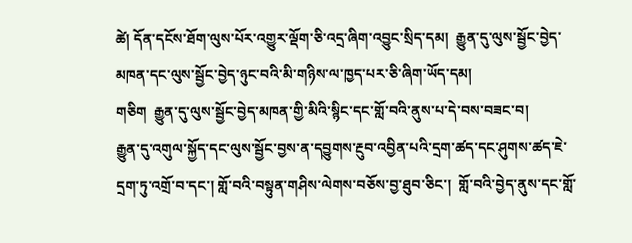ཚེ། དོན་དངོས་ཐོག་ལུས་པོར་འགྱུར་ལྡོག་ཅི་འདྲ་ཞིག་འབྱུང་སྲིད་དམ།  རྒྱུན་དུ་ལུས་སྦྱོང་བྱེད་མཁན་དང་ལུས་སྦྱོང་བྱེད་ཉུང་བའི་མི་གཉིས་ལ་ཁྱད་པར་ཅི་ཞིག་ཡོད་དམ།
གཅིག  རྒྱུན་དུ་ལུས་སྦྱོང་བྱེད་མཁན་གྱི་མིའི་སྙིང་དང་གློ་བའི་ནུས་པ་དེ་བས་བཟང་བ།
རྒྱུན་དུ་འགུལ་སྐྱོད་དང་ལུས་སྦྱོང་བྱས་ན་དབྱུགས་རྔུབ་འབྱིན་པའི་དྲག་ཚད་དང་ཤུགས་ཚད་ཇེ་དྲག་ཏུ་འགྲོ་བ་དང་། གློ་བའི་བསྟུན་གཤིས་ལེགས་བཅོས་བྱ་ཐུབ་ཅིང་།  གློ་བའི་བྱེད་ནུས་དང་གློ་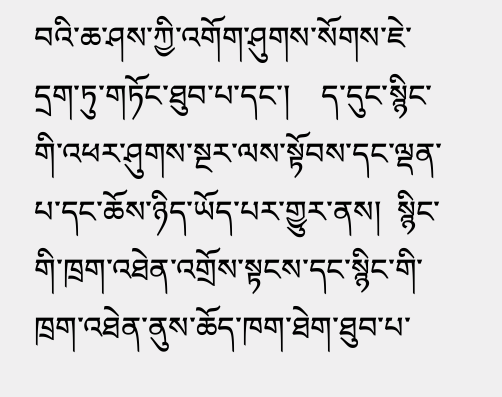བའི་ཆ་ཤས་ཀྱི་འགོག་ཤུགས་སོགས་ཇེ་དྲག་ཏུ་གཏོང་ཐུབ་པ་དང་།    ད་དུང་སྙིང་གི་འཕར་ཤུགས་སྔར་ལས་སྟོབས་དང་ལྡན་པ་དང་ཆོས་ཉིད་ཡོད་པར་གྱུར་ནས།  སྙིང་གི་ཁྲག་འཐེན་འགྲོས་སྟངས་དང་སྙིང་གི་ཁྲག་འཐེན་ནུས་ཆོད་ཁག་ཐེག་ཐུབ་པ་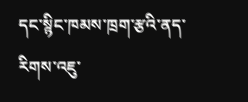དང་སྙིང་ཁམས་ཁྲག་རྩའི་ནད་རིགས་འཇུ་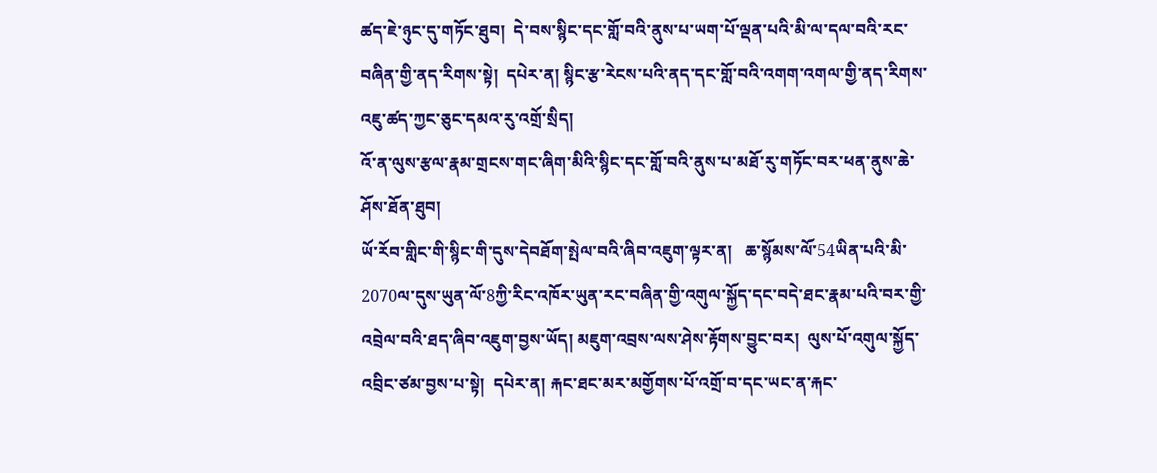ཚད་ཇེ་ཉུང་དུ་གཏོང་ཐུབ།  དེ་བས་སྙིང་དང་གློ་བའི་ནུས་པ་ཡག་པོ་ལྡན་པའི་མི་ལ་དལ་བའི་རང་བཞིན་གྱི་ནད་རིགས་སྟེ།  དཔེར་ན། སྙིང་རྩ་རེངས་པའི་ནད་དང་གློ་བའི་འགག་འགལ་གྱི་ནད་རིགས་འཇུ་ཚད་ཀྱང་ཅུང་དམའ་རུ་འགྲོ་སྲིད།
འོ་ན་ལུས་རྩལ་རྣམ་གྲངས་གང་ཞིག་མིའི་སྙིང་དང་གློ་བའི་ནུས་པ་མཐོ་རུ་གཏོང་བར་ཕན་ནུས་ཆེ་ཤོས་ཐོན་ཐུབ།
ཡོ་རོབ་གླིང་གི་སྙིང་གི་དུས་དེབཐོག་སྤེལ་བའི་ཞིབ་འཇུག་ལྟར་ན།   ཆ་སྙོམས་ལོ་54ཡིན་པའི་མི་2070ལ་དུས་ཡུན་ལོ་8ཀྱི་རིང་འཁོར་ཡུན་རང་བཞིན་གྱི་འགུལ་སྐྱོད་དང་བདེ་ཐང་རྣམ་པའི་བར་གྱི་འབྲེལ་བའི་ཐད་ཞིབ་འཇུག་བྱས་ཡོད། མཇུག་འབྲས་ལས་ཤེས་རྟོགས་བྱུང་བར།  ལུས་པོ་འགུལ་སྐྱོད་འབྲིང་ཙམ་བྱས་པ་སྟེ།  དཔེར་ན། རྐང་ཐང་མར་མགྱོགས་པོ་འགྲོ་བ་དང་ཡང་ན་རྐང་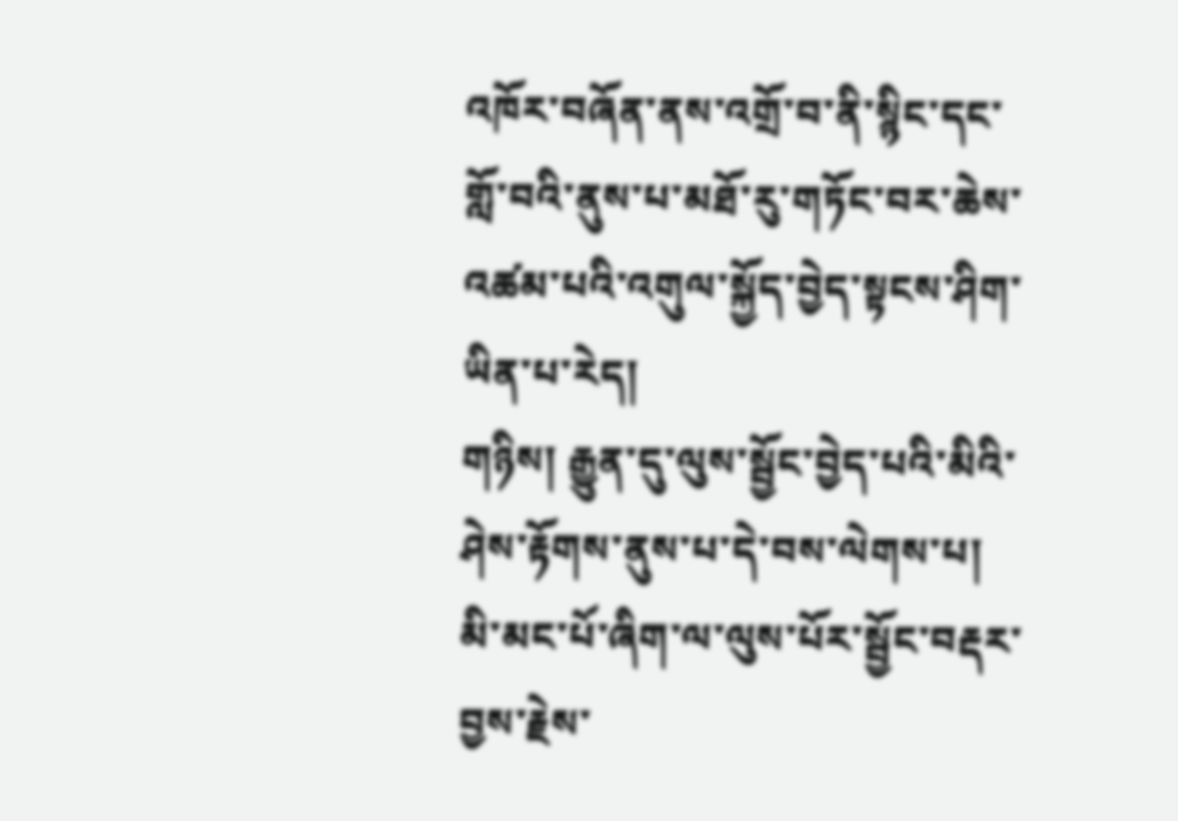འཁོར་བཞོན་ནས་འགྲོ་བ་ནི་སྙིང་དང་གློ་བའི་ནུས་པ་མཐོ་རུ་གཏོང་བར་ཆེས་འཚམ་པའི་འགུལ་སྐྱོད་བྱེད་སྟངས་ཤིག་ཡིན་པ་རེད།
གཉིས། རྒྱུན་དུ་ལུས་སྦྱོང་བྱེད་པའི་མིའི་ཤེས་རྟོགས་ནུས་པ་དེ་བས་ལེགས་པ།
མི་མང་པོ་ཞིག་ལ་ལུས་པོར་སྦྱོང་བརྡར་བྱས་རྗེས་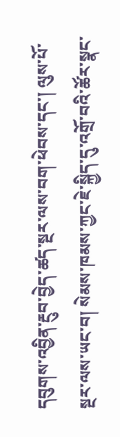དབུགས་འབྱིན་རྔུབ་བྱེད་ཚད་སྔར་ལས་བག་ཕེབས་དང་། ལུས་པོ་སྔར་ལས་ཡང་བ། སེམས་ཁམས་ཀྱང་ཇེ་སྐྱིད་དུ་འགྲོ་བའི་ཚོར་སྣང་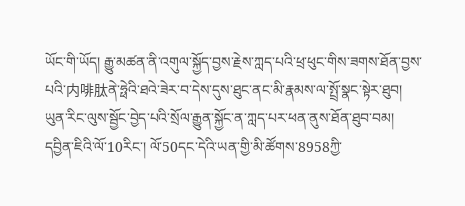ཡོང་གི་ཡོད། རྒྱུ་མཚན་ནི་འགུལ་སྐྱོད་བྱས་རྗེས་ཀླད་པའི་ཕྲ་ཕུང་གིས་ཟགས་ཐོན་བྱས་པའི་内啡肽ནེ་ཧྥེའི་ཐའེ་ཟེར་བ་དེས་དུས་ཐུང་ནང་མི་རྣམས་ལ་སྤྲོ་སྣང་སྟེར་ཐུབ།
ཡུན་རིང་ལུས་སྦྱོང་བྱེད་པའི་སྲོལ་རྒྱུན་སྐྱོང་ན་ཀླད་པར་ཕན་ནུས་ཐོན་ཐུབ་བམ།
དབྱིན་ཇིའི་ལོ་10རིང་། ལོ་50དང་དེའི་ཡན་གྱི་མི་ཚོགས་8958ཀྱི་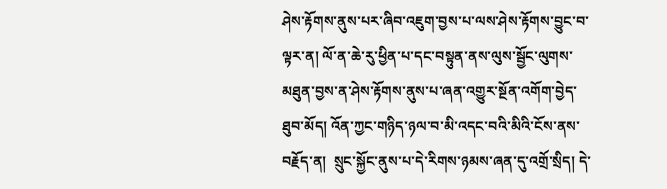ཤེས་རྟོགས་ནུས་པར་ཞིབ་འཇུག་བྱས་པ་ལས་ཤེས་རྟོགས་བྱུང་བ་ལྟར་ན། ལོ་ན་ཆེ་རུ་ཕྱིན་པ་དང་བསྟུན་ནས་ལུས་སྦྱོང་ལུགས་མཐུན་བྱས་ན་ཤེས་རྟོགས་ནུས་པ་ཞན་འགྱུར་སྔོན་འགོག་བྱེད་ཐུབ་མོད། འོན་ཀྱང་གཉིད་ཉལ་བ་མི་འདང་བའི་མིའི་ངོས་ནས་བརྗོད་ན།  སྲུང་སྐྱོང་ནུས་པ་དེ་རིགས་ཉམས་ཞན་དུ་འགྲོ་སྲིད། དེ་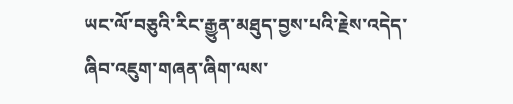ཡང་ལོ་བཅུའི་རིང་རྒྱུན་མཐུད་བྱས་པའི་རྗེས་འདེད་ཞིབ་འཇུག་གཞན་ཞིག་ལས་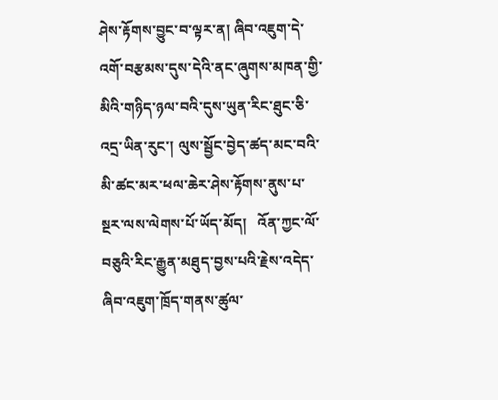ཤེས་རྟོགས་བྱུང་བ་ལྟར་ན། ཞིབ་འཇུག་དེ་འགོ་བརྩམས་དུས་དེའི་ནང་ཞུགས་མཁན་གྱི་མིའི་གཉིད་ཉལ་བའི་དུས་ཡུན་རིང་ཐུང་ཅི་འདྲ་ཡིན་རུང་། ལུས་སྦྱོང་བྱེད་ཚད་མང་བའི་མི་ཚང་མར་ཕལ་ཆེར་ཤེས་རྟོགས་ནུས་པ་སྔར་ལས་ལེགས་པོ་ཡོད་མོད།   འོན་ཀྱང་ལོ་བཅུའི་རིང་རྒྱུན་མཐུད་བྱས་པའི་རྗེས་འདེད་ཞིབ་འཇུག་ཁྲོད་གནས་ཚུལ་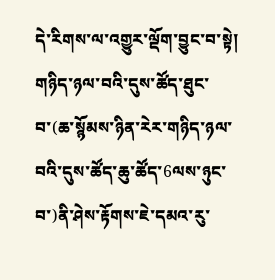དེ་རིགས་ལ་འགྱུར་ལྡོག་བྱུང་བ་སྟེ། གཉིད་ཉལ་བའི་དུས་ཚོད་ཐུང་བ་(ཆ་སྙོམས་ཉིན་རེར་གཉིད་ཉལ་བའི་དུས་ཚོད་ཆུ་ཚོད་6ལས་ཉུང་བ་)ནི་ཤེས་རྟོགས་ཇེ་དམའ་རུ་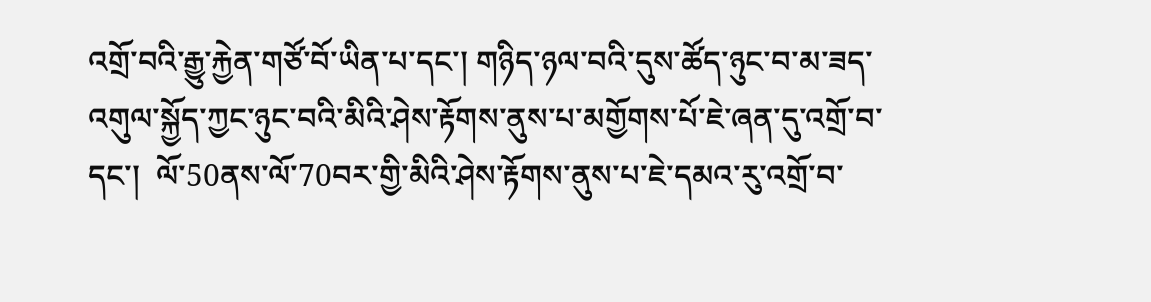འགྲོ་བའི་རྒྱུ་རྐྱེན་གཙོ་བོ་ཡིན་པ་དང་། གཉིད་ཉལ་བའི་དུས་ཚོད་ཉུང་བ་མ་ཟད་འགུལ་སྐྱོད་ཀྱང་ཉུང་བའི་མིའི་ཤེས་རྟོགས་ནུས་པ་མགྱོགས་པོ་ཇེ་ཞན་དུ་འགྲོ་བ་དང་།  ལོ་50ནས་ལོ་70བར་གྱི་མིའི་ཤེས་རྟོགས་ནུས་པ་ཇེ་དམའ་རུ་འགྲོ་བ་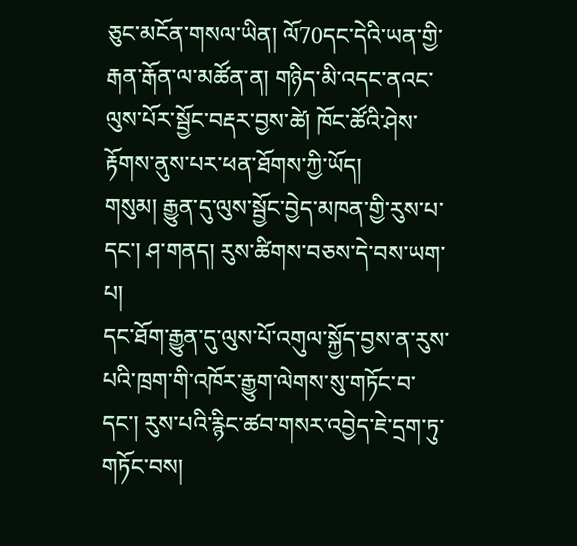ཅུང་མངོན་གསལ་ཡིན། ལོ70དང་དེའི་ཡན་གྱི་རྒན་རྒོན་ལ་མཚོན་ན། གཉིད་མི་འདང་ནའང་ལུས་པོར་སྦྱོང་བརྡར་བྱས་ཚེ། ཁོང་ཚོའི་ཤེས་རྟོགས་ནུས་པར་ཕན་ཐོགས་ཀྱི་ཡོད།
གསུམ། རྒྱུན་དུ་ལུས་སྦྱོང་བྱེད་མཁན་གྱི་རུས་པ་དང་། ཤ་གནད། རུས་ཚིགས་བཅས་དེ་བས་ཡག་པ།
དང་ཐོག་རྒྱུན་དུ་ལུས་པོ་འགུལ་སྐྱོད་བྱས་ན་རུས་པའི་ཁྲག་གི་འཁོར་རྒྱུག་ལེགས་སུ་གཏོང་བ་དང་། རུས་པའི་རྙིང་ཚབ་གསར་འབྱེད་ཇེ་དྲག་ཏུ་གཏོང་བས།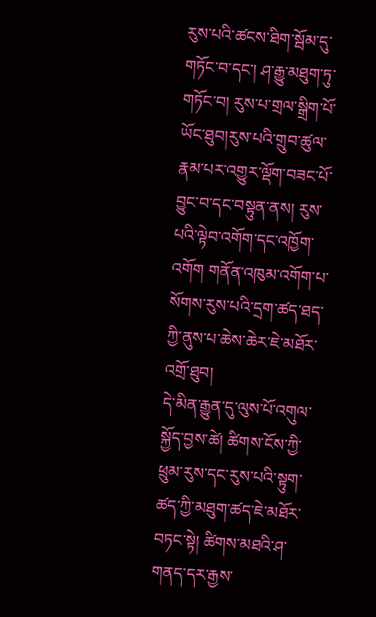རུས་པའི་ཚངས་ཐིག་སྦོམ་དུ་གཏོང་བ་དང་། ཤ་རྒྱུ་མཐུག་ཏུ་གཏོང་བ། རུས་པ་གྲལ་སྒྲིག་པོ་ཡོང་ཐུབ།རུས་པའི་གྲུབ་ཚུལ་རྣམ་པར་འགྱུར་ལྡོག་བཟང་པོ་བྱུང་བ་དང་བསྟུན་ནས། རུས་པའི་ལྟེབ་འགོག་དང་འཁྱོག་འགོག གནོན་འཁུམ་འགོག་པ་སོགས་རུས་པའི་དྲག་ཚད་ཐད་ཀྱི་ནུས་པ་ཆེས་ཆེར་ཇེ་མཐོར་འགྲོ་ཐུབ།
དེ་མིན་རྒྱུན་དུ་ལུས་པོ་འགུལ་སྐྱོད་བྱས་ཚེ། ཚིགས་ངོས་ཀྱི་ཕྲུམ་རུས་དང་རུས་པའི་སྟུག་ཚད་ཀྱི་མཐུག་ཚད་ཇེ་མཐོར་བཏང་སྟེ། ཚིགས་མཐའི་ཤ་གནད་དར་རྒྱས་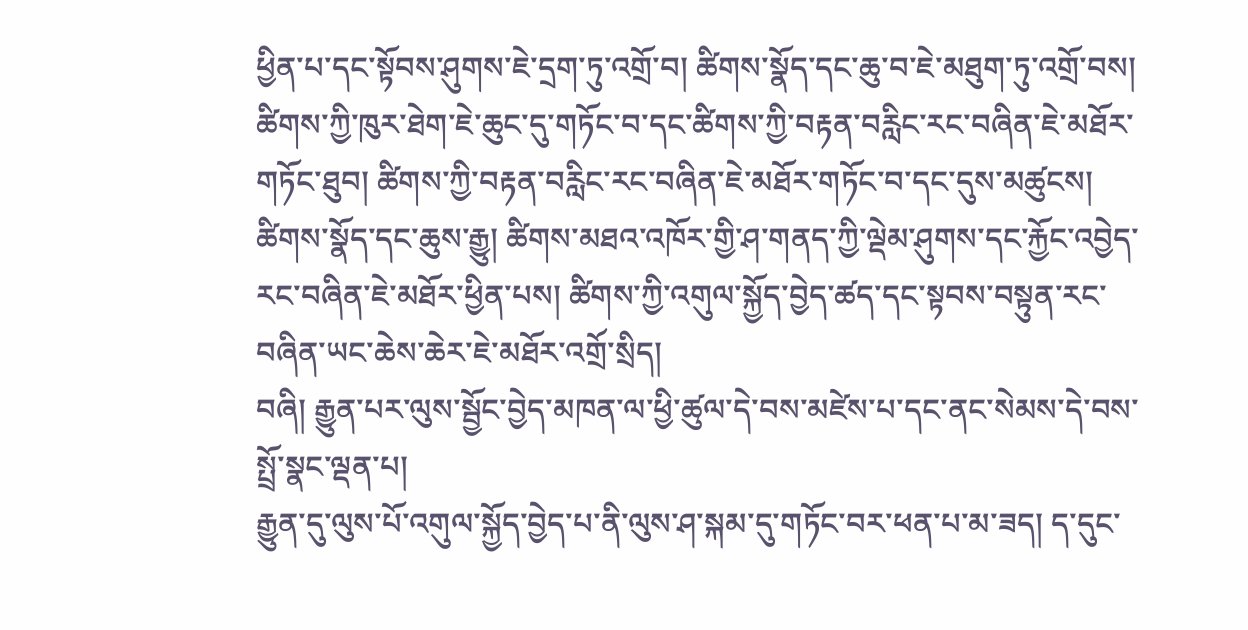ཕྱིན་པ་དང་སྟོབས་ཤུགས་ཇེ་དྲག་ཏུ་འགྲོ་བ། ཚིགས་སྣོད་དང་ཆུ་བ་ཇེ་མཐུག་ཏུ་འགྲོ་བས། ཚིགས་ཀྱི་ཁུར་ཐེག་ཇེ་ཆུང་དུ་གཏོང་བ་དང་ཚིགས་ཀྱི་བརྟན་བརླིང་རང་བཞིན་ཇེ་མཐོར་གཏོང་ཐུབ། ཚིགས་ཀྱི་བརྟན་བརླིང་རང་བཞིན་ཇེ་མཐོར་གཏོང་བ་དང་དུས་མཚུངས། ཚིགས་སྣོད་དང་ཆུས་རྒྱུ། ཚིགས་མཐའ་འཁོར་གྱི་ཤ་གནད་ཀྱི་ལྡེམ་ཤུགས་དང་རྐྱོང་འབྱེད་རང་བཞིན་ཇེ་མཐོར་ཕྱིན་པས། ཚིགས་ཀྱི་འགུལ་སྐྱོད་བྱེད་ཚད་དང་སྟབས་བསྟུན་རང་བཞིན་ཡང་ཆེས་ཆེར་ཇེ་མཐོར་འགྲོ་སྲིད།
བཞི། རྒྱུན་པར་ལུས་སྦྱོང་བྱེད་མཁན་ལ་ཕྱི་ཚུལ་དེ་བས་མཛེས་པ་དང་ནང་སེམས་དེ་བས་སྤྲོ་སྣང་ལྡན་པ།
རྒྱུན་དུ་ལུས་པོ་འགུལ་སྐྱོད་བྱེད་པ་ནི་ལུས་ཤ་སྐམ་དུ་གཏོང་བར་ཕན་པ་མ་ཟད། ད་དུང་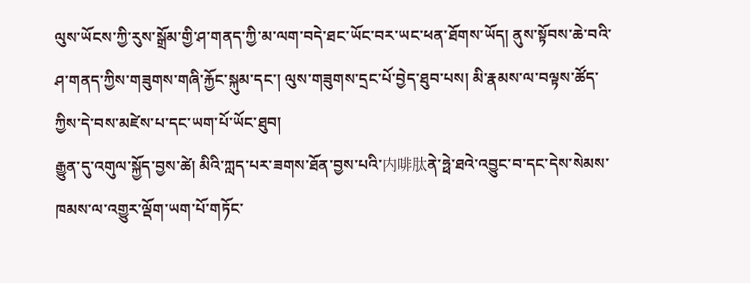ལུས་ཡོངས་ཀྱི་རུས་སྒྲོམ་གྱི་ཤ་གནད་ཀྱི་མ་ལག་བདེ་ཐང་ཡོང་བར་ཡང་ཕན་ཐོགས་ཡོད། ནུས་སྟོབས་ཆེ་བའི་ཤ་གནད་ཀྱིས་གཟུགས་གཞི་རྐྱོང་སྐུམ་དང་། ལུས་གཟུགས་དྲང་པོ་བྱེད་ཐུབ་པས། མི་རྣམས་ལ་བལྟས་ཚོད་ཀྱིས་དེ་བས་མཛེས་པ་དང་ཡག་པོ་ཡོང་ཐུབ།
རྒྱུན་དུ་འགུལ་སྐྱོད་བྱས་ཚེ། མིའི་ཀླད་པར་ཟགས་ཐོན་བྱས་པའི་内啡肽ནེ་ཧྥེ་ཐའེ་འབྱུང་བ་དང་དེས་སེམས་ཁམས་ལ་འགྱུར་ལྡོག་ཡག་པོ་གཏོང་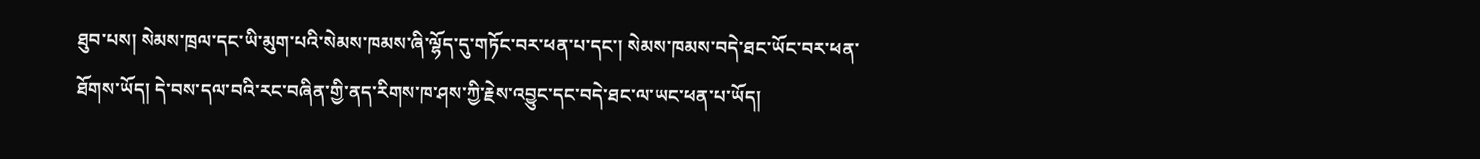ཐུབ་པས། སེམས་ཁྲལ་དང་ཡི་མུག་པའི་སེམས་ཁམས་ཞི་ལྷོད་དུ་གཏོང་བར་ཕན་པ་དང་། སེམས་ཁམས་བདེ་ཐང་ཡོང་བར་ཕན་ཐོགས་ཡོད། དེ་བས་དལ་བའི་རང་བཞིན་གྱི་ནད་རིགས་ཁ་ཤས་ཀྱི་རྗེས་འབྱུང་དང་བདེ་ཐང་ལ་ཡང་ཕན་པ་ཡོད།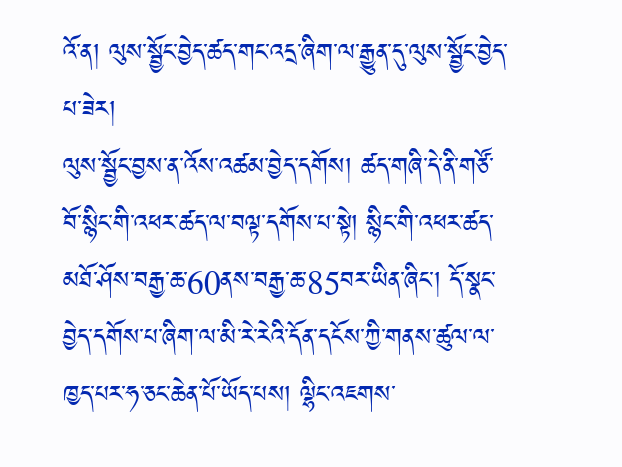འོ་ན། ལུས་སྦྱོང་བྱེད་ཚད་གང་འདྲ་ཞིག་ལ་རྒྱུན་དུ་ལུས་སྦྱོང་བྱེད་པ་ཟེར།
ལུས་སྦྱོང་བྱས་ན་འོས་འཚམ་བྱེད་དགོས། ཚད་གཞི་དེ་ནི་གཙོ་བོ་སྙིང་གི་འཕར་ཚད་ལ་བལྟ་དགོས་པ་སྟེ། སྙིང་གི་འཕར་ཚད་མཐོ་ཤོས་བརྒྱ་ཆ་60ནས་བརྒྱ་ཆ་85བར་ཡིན་ཞིང་། དོ་སྣང་བྱེད་དགོས་པ་ཞིག་ལ་མི་རེ་རེའི་དོན་དངོས་ཀྱི་གནས་ཚུལ་ལ་ཁྱད་པར་ཧ་ཅང་ཆེན་པོ་ཡོད་པས། ལྷིང་འཇགས་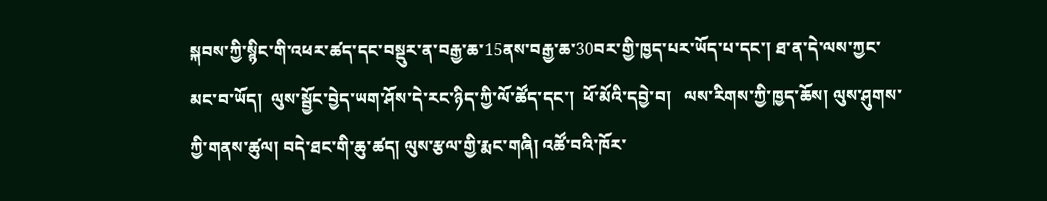སྐབས་ཀྱི་སྙིང་གི་འཕར་ཚད་དང་བསྡུར་ན་བརྒྱ་ཆ་15ནས་བརྒྱ་ཆ་30བར་གྱི་ཁྱད་པར་ཡོད་པ་དང་། ཐ་ན་དེ་ལས་ཀྱང་མང་བ་ཡོད།  ལུས་སྦྱོང་བྱེད་ཡག་ཤོས་དེ་རང་ཉིད་ཀྱི་ལོ་ཚོད་དང་།  ཕོ་མོའི་དབྱེ་བ།   ལས་རིགས་ཀྱི་ཁྱད་ཆོས། ལུས་ཤུགས་ཀྱི་གནས་ཚུལ། བདེ་ཐང་གི་ཆུ་ཚད། ལུས་རྩལ་གྱི་རྨང་གཞི། འཚོ་བའི་ཁོར་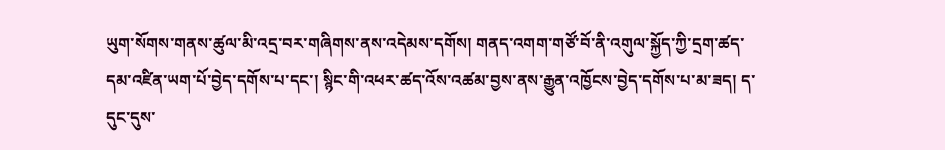ཡུག་སོགས་གནས་ཚུལ་མི་འདྲ་བར་གཞིགས་ནས་འདེམས་དགོས། གནད་འགག་གཙོ་བོ་ནི་འགུལ་སྐྱོད་ཀྱི་དྲག་ཚད་དམ་འཛིན་ཡག་པོ་བྱེད་དགོས་པ་དང་། སྙིང་གི་འཕར་ཚད་འོས་འཚམ་བྱས་ནས་རྒྱུན་འཁྱོངས་བྱེད་དགོས་པ་མ་ཟད། ད་དུང་དུས་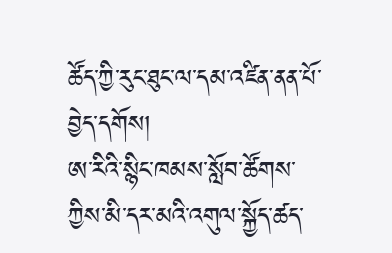ཚོད་ཀྱི་རུང་ཐུང་ལ་དམ་འཛིན་ནན་པོ་བྱེད་དགོས།
ཨ་རིའི་སྙིང་ཁམས་སློབ་ཚོགས་ཀྱིས་མི་དར་མའི་འགུལ་སྐྱོད་ཚད་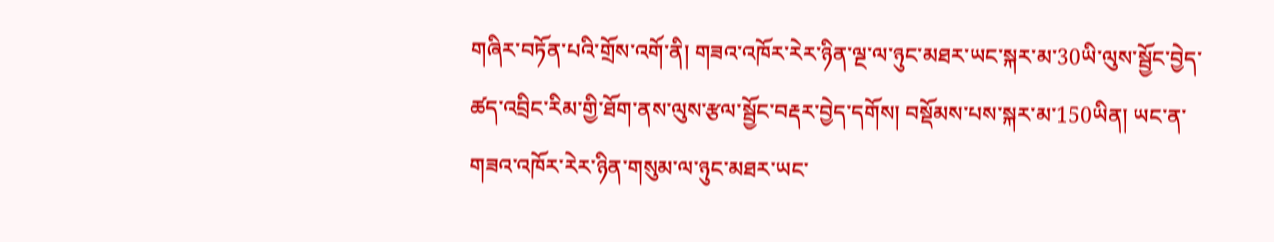གཞིར་བཏོན་པའི་གྲོས་འགོ་ནི། གཟའ་འཁོར་རེར་ཉིན་ལྔ་ལ་ཉུང་མཐར་ཡང་སྐར་མ་30ཡི་ལུས་སྦྱོང་བྱེད་ཚད་འབྲིང་རིམ་གྱི་ཐོག་ནས་ལུས་རྩལ་སྦྱོང་བརྡར་བྱེད་དགོས། བསྡོམས་པས་སྐར་མ་150ཡིན། ཡང་ན་གཟའ་འཁོར་རེར་ཉིན་གསུམ་ལ་ཉུང་མཐར་ཡང་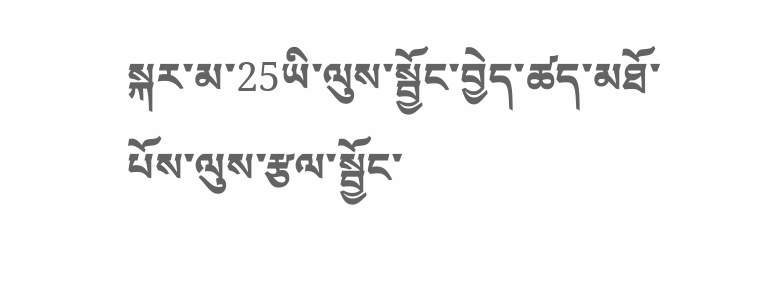སྐར་མ་25ཡི་ལུས་སྦྱོང་བྱེད་ཚད་མཐོ་པོས་ལུས་རྩལ་སྦྱོང་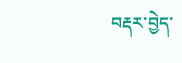བརྡར་བྱེད་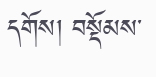དགོས། བསྡོམས་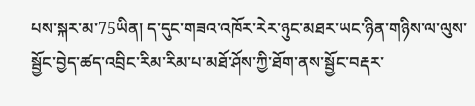པས་སྐར་མ་75ཡིན། ད་དུང་གཟའ་འཁོར་རེར་ཉུང་མཐར་ཡང་ཉིན་གཉིས་ལ་ལུས་སྦྱོང་བྱེད་ཚད་འབྲིང་རིམ་རིམ་པ་མཐོ་ཤོས་ཀྱི་ཐོག་ནས་སྦྱོང་བརྡར་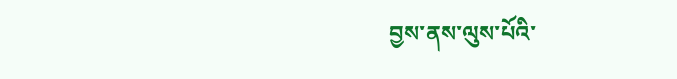བྱས་ནས་ལུས་པོའི་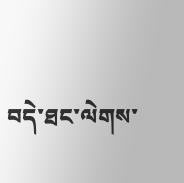བདེ་ཐང་ལེགས་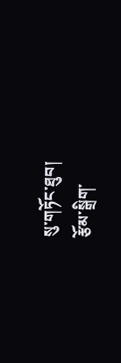སུ་གཏོང་ཐུབ།
རྩོམ་སྒྲིག་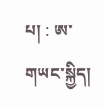པ། : ཨ་གཡང་སྐྱིད།